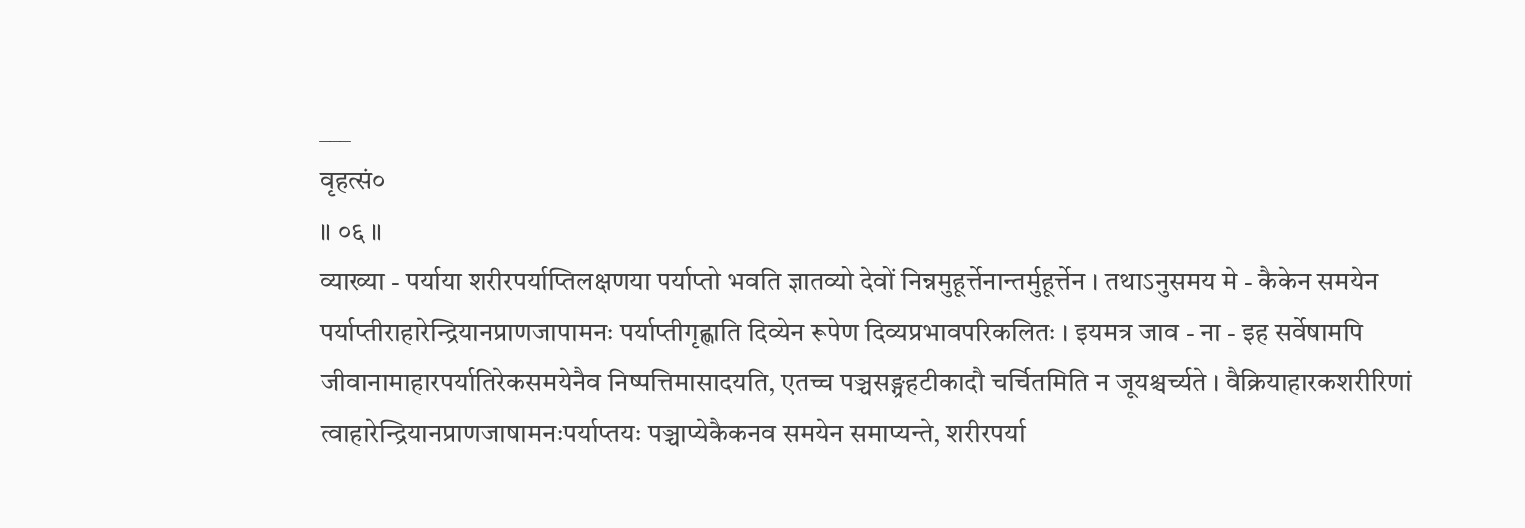___
वृहत्सं०
॥ ०६ ॥
व्याख्या - पर्याया शरीरपर्याप्तिलक्षणया पर्याप्तो भवति ज्ञातव्यो देवों निन्नमुहूर्त्तेनान्तर्मुहूर्त्तेन । तथाऽनुसमय मे - कैकेन समयेन पर्याप्तीराहारेन्द्रियानप्राणजापामनः पर्याप्तीगृह्णाति दिव्येन रूपेण दिव्यप्रभावपरिकलितः । इयमत्र जाव - ना - इह सर्वेषामपि जीवानामाहारपर्यातिरेकसमयेनैव निष्पत्तिमासादयति, एतच्च पञ्चसङ्ग्रहटीकादौ चर्चितमिति न जूयश्चर्च्यते । वैक्रियाहारकशरीरिणां त्वाहारेन्द्रियानप्राणजाषामनःपर्याप्तयः पञ्चाप्येकैकनव समयेन समाप्यन्ते, शरीरपर्या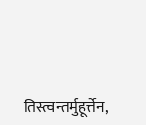तिस्त्वन्तर्मुहूर्त्तेन,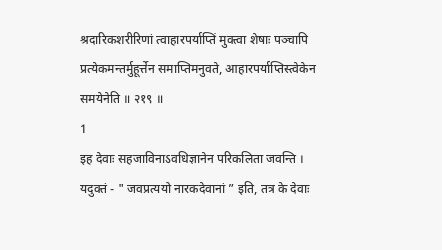श्रदारिकशरीरिणां त्वाहारपर्याप्तिं मुक्त्वा शेषाः पञ्चापि प्रत्येकमन्तर्मुहूर्त्तेन समाप्तिमनुवते, आहारपर्याप्तिस्त्वेकेन समयेनेति ॥ २१९ ॥
1
इह देवाः सहजाविनाऽवधिज्ञानेन परिकलिता जवन्ति । यदुक्तं - " जवप्रत्ययो नारकदेवानां ” इति, तत्र के देवाः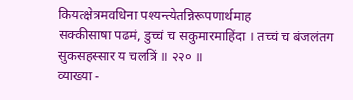कियत्क्षेत्रमवधिना पश्यन्त्येतन्निरूपणार्थमाह
सक्कीसाषा पढमं, डुच्चं च सकुमारमाहिंदा । तच्चं च बंजलंतग सुकसहस्सार य चलत्रिं ॥ २२० ॥
व्याख्या -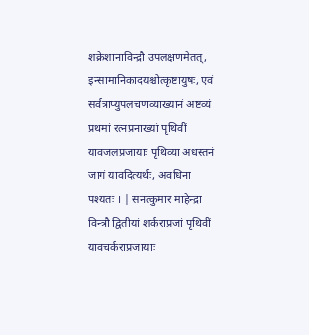शक्रेशानाविन्द्रौ उपलक्षणमेतत्, इन्सामानिकादयश्चोत्कृष्टायुषः, एवं सर्वत्राप्युपलचणव्याख्यानं अष्टव्यं प्रथमां रत्नप्रनाख्यां पृथिवीं यावजलप्रजायाः पृथिव्या अधस्तनं जागं यावदित्यर्थः, अवधिना पश्यतः । | सनत्कुमार माहेन्द्रा विन्त्रौ द्वितीयां शर्कराप्रजां पृथिवीं यावचर्कराप्रजायाः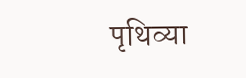पृथिव्या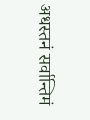अधस्तनं सर्वान्तिमं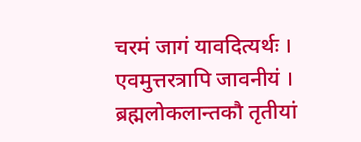चरमं जागं यावदित्यर्थः । एवमुत्तरत्रापि जावनीयं । ब्रह्मलोकलान्तकौ तृतीयां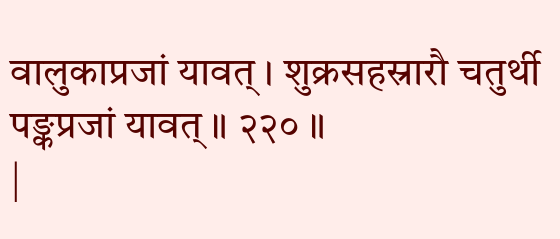वालुकाप्रजां यावत् । शुक्रसहस्रारौ चतुर्थी पङ्कप्रजां यावत् ॥ २२० ॥
|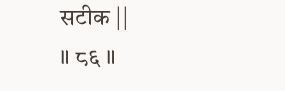सटीक ||
॥ ८६ ॥